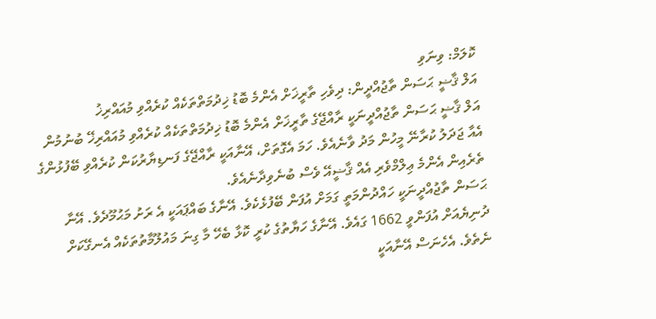ކޮލަމް: ވިނަވި
އަލް ޤާޟީ ޙަސަން ތާޖުއްދީން: ދިވެހި ތާރީޚަށް އެންމެ ބޮޑު ޚިދުމަތްތަކެއް ކުރެއްވި މުއައްރިޚު
އަލް ޤާޟީ ޙަސަން ތާޖުއްދީނަކީ ރާއްޖޭގެ ތާރީޚަށް އެންމެ ބޮޑު ޚިދުމަތްތަކެއް ކުރެއްވި މުއައްރިޚޭ ބުނުމުން އެއާ ޖަދަލު ކުރާނޭ މީހުން މަދު ވާނެއެވެ. ހަމަ އެގޮތަށް، އޭނާއަކީ ރާއްޖޭގެ ފަނޑިޔާރުކަން ކުރެއްވި ބޭފުޅުންގެ ތެރެއިން އެންމެ ޢިލްމްވެރި އެއް ޤާޟީއޭ ވެސް ބުނެވިދާނެއެވެ.
ޙަސަން ތާޖުއްދީނަކީ ހައްދުންމަތީ ގަމަށް އުފަން ބޭފުޅެކެވެ. އޭނާގެ ބައްޕައަކީ އެ ރަށު މަޙުމޫދެވެ. އޭނާ ދުނިޔެއަށް އުފަންވީ 1662 ގައެވެ. އޭނާގެ ހަޔާތުގެ ކުރީ ކޮޅާ ބެހޭ މާ ގިނަ މައުލޫމާތުތަކެއް އެނގޭކަށް ނެތެވެ. އެހެނަސް އޭނާއަކީ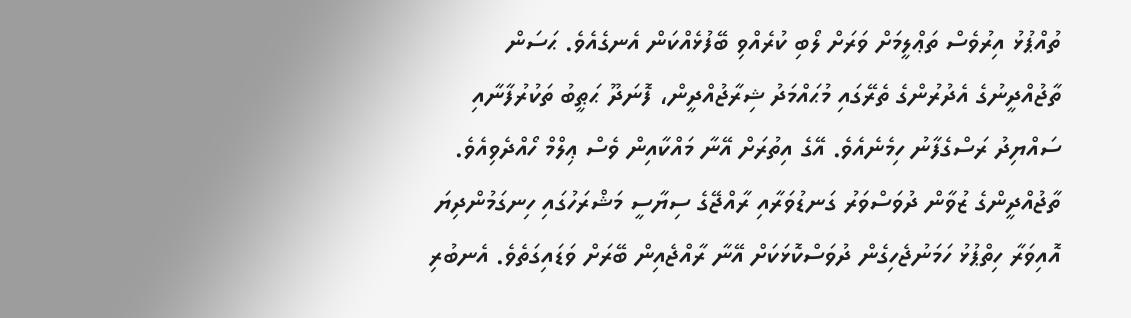ތުއްޕުޅު އިރުވެސް ތަޢްލީމަށް ވަރަށް ލޯބި ކުރެއްވި ބޭފުޅެއްކަން އެނގެއެވެ. ޙަސަން ތާޖުއްދީނުގެ އެދުރުންގެ ތެރޭގައި މުޙައްމަދު ޝިރާޖުއްދީން، ފޮނަދޫ ޙަޠީބު ތަކުރުފާނާއި ސައްޔިދު ރަސްގެފާނު ހިމެނެއެވެ. އޭގެ އިތުރަށް އޭނާ މައްކާއިން ވެސް ޢިލްމް ހޯއްދެވިއެވެ.
ތާޖުއްދީންގެ ޒުވާން ދުވަސްވަރު ގަނޑުވަރާއި ރާއްޖޭގެ ސިޔާސީ މަޝްރަހުގައި ހިނގަމުންދިޔަ އޮއިވަރާ ހިތްޕުޅު ހަމަނުޖެހިގެން ދުވަސްކޮޅަކަށް އޭނާ ރާއްޖެއިން ބޭރަށް ވަޑައިގަތެވެ. އެނބުރި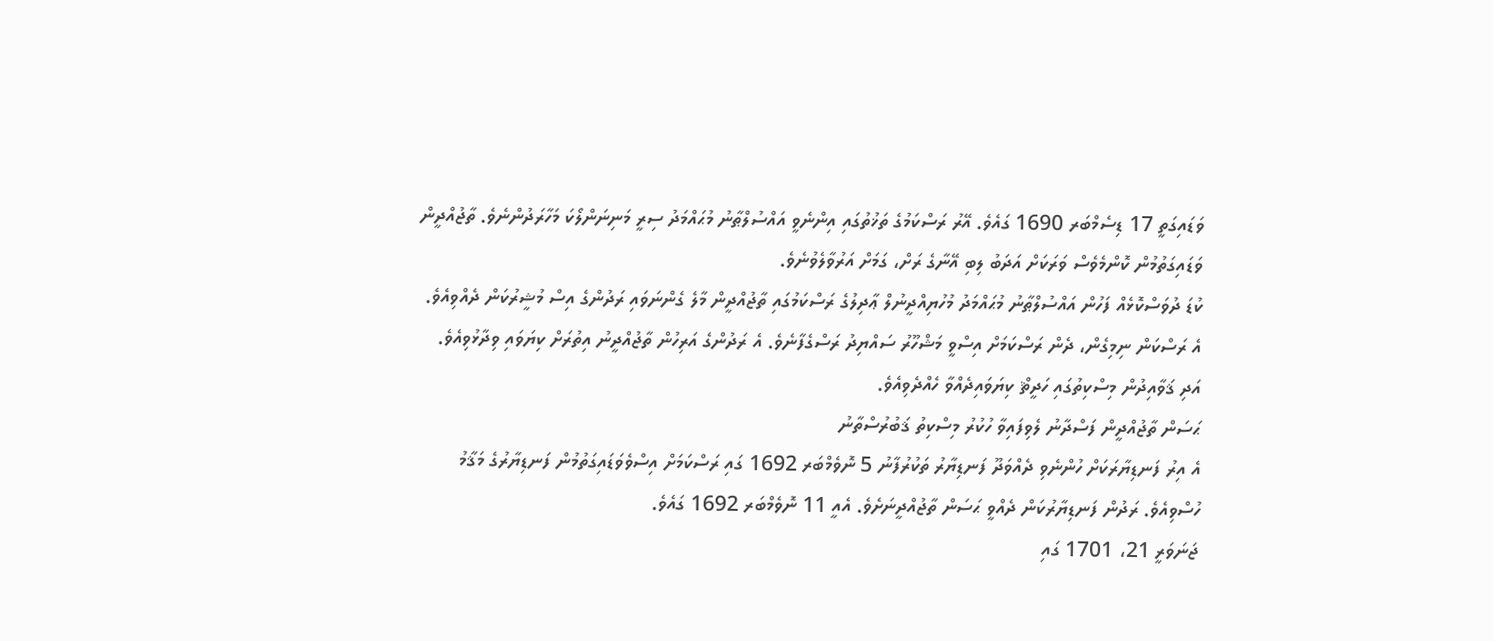ވަޑައިގަތީ 17 ޑިސެމްބަރ 1690 ގައެވެ. އޭރު ރަސްކަމުގެ ތަޚުތުގައި އިންނެވީ އައްސުލްޠާނު މުޙައްމަދު ސިރީ މަނިނަންލޯކަ މަހާރަދުންނެވެ. ތާޖުއްދީން ވަޑައިގަތުމުން ކޮންމެވެސް ވަރަކަށް އަދަބު ލިބި އޭނާގެ ރަށް، ގަމަށް އަރުވާލެވުނެވެ.
ކުޑަ ދުވަސްކޮޅެއް ފަހުން އައްސުލްޠާނު މުޙައްމަދު މުހުޔިއްދީނުލް ޢާދިލުގެ ރަސްކަމުގައި ތާޖުއްދީން މާލެ ގެންނަވައި ރަދުންގެ އިސް މުޝީރުކަން ދެއްވިއެވެ. އެ ރަސްކަން ނިމިގެން، ދެން ރަސްކަމަށް އިސްވީ މަޝްހޫރު ސައްޔިދު ރަސްގެފާނެވެ. އެ ރަދުންގެ އަރިހުން ތާޖުއްދީނު އިތުރަށް ކިޔަވައި ވިދާޅުވިއެވެ. އަދި ޤަވާއިދުން މިސްކިތުގައި ހަދީޘް ކިޔަވައިދެއްވާ ހެއްދެވިއެވެ.
ޙަސަން ތާޖުއްދީން ފަސްދާނު ލެވިފައިވާ ހުކުރު މިސްކިތު ޤަބުރުސްތާނު
އެ އިރު ފަނޑިޔާރަކަށް ހުންނެވި ދެއްވަދޫ ފަނޑިޔާރު ތަކުރުފާނު 5 ނޮވެމްބަރ 1692 ގައި ރަސްކަމަށް އިސްވެވަޑައިގަތުމުން ފަނޑިޔާރުގެ މަޤާމު ހުސްވިއެވެ. ރަދުން ފަނޑިޔާރުކަން ދެއްވީ ޙަސަން ތާޖުއްދީނަށެވެ. އެއީ 11 ނޮވެމްބަރ 1692 ގައެވެ.
ޖަނަވަރީ 21، 1701 ގައި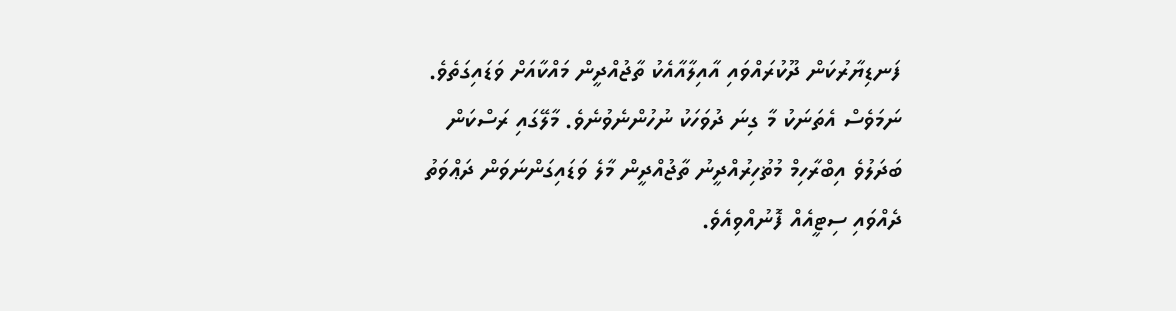ފަނޑިޔާރުކަން ދޫކުރައްވައި އާއިލާއާއެކު ތާޖުއްދީން މައްކާއަށް ވަޑައިގަތެވެ. ނަމަވެސް އެތަނަކު މާ ގިނަ ދުވަހަކު ނުހުންނެވުނެވެ. މާލޭގައި ރަސްކަން ބަދަލުވެ އިބްރާހިމް މުޡުހިރުއްދީނު ތާޖުއްދީން މާލެ ވަޑައިގަންނަވަން ދަޢްވަތު ދެއްވައި ސިޓީއެއް ފޮނުއްވިއެވެ.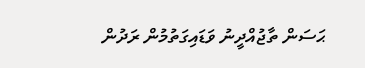ޙަސަން ތާޖުއްދީނު ވަޑައިގަތުމުން ރަދުން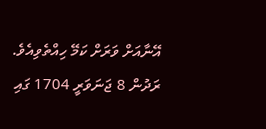އޭނާއަށް ވަރަށް ކަމޭ ހިއްތެވިއެވެ. ރަދުން 8 ޖަނަވަރީ 1704 ގައި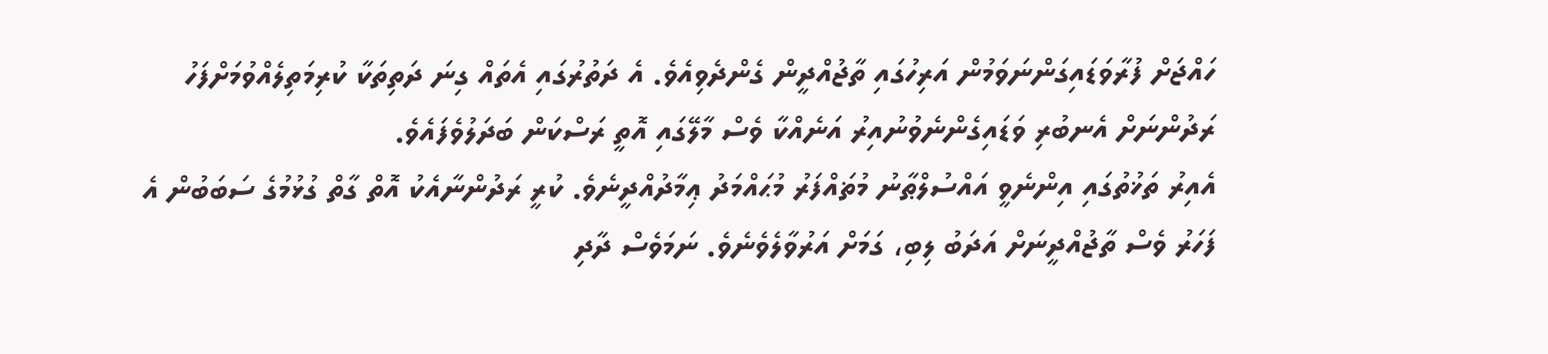ހައްޖަށް ފުރާވަޑައިގަންނަވަމުން އަރިހުގައި ތާޖުއްދީން ގެންދެވިއެވެ. އެ ދަތުރުގައި އެތައް ގިނަ ދަތިތަކާ ކުރިމަތިލެއްވުމަށްފަހު ރަދުންނަށް އެނބުރި ވަޑައިގެންނެވުނުއިރު އަނެއްކާ ވެސް މާލޭގައި އޮތީ ރަސްކަން ބަދަލުވެފައެވެ.
އެއިރު ތަޚުތުގައި އިންނެވީ އައްސުލްޠާނު މުޡައްފަރު މުޙައްމަދު ޢިމާދުއްދީނެވެ. ކުރީ ރަދުންނާއެކު އޮތް ގާތް ގުޅުމުގެ ސަބަބުން އެ ފަހަރު ވެސް ތާޖުއްދީނަށް އަދަބު ލިބި، ގަމަށް އަރުވާލެވެނެވެ. ނަމަވެސް ދާދި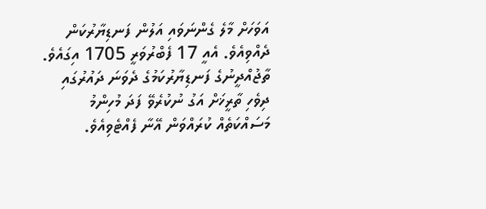އަވަހަށް މާލެ ގެންނަވައި އަލުން ފަނޑިޔާރުކަން ދެއްވިއެވެ. އެއީ 17 ފެބްރުވަރީ 1705 އިގައެވެ.
ތާޖުއްދީނުގެ ފަނޑިޔާރުކަމުގެ ދެވަނަ ދައުރުގައި ދިވެހި ތާރީޚަށް އަގު ނުކުރެވޭ ފަދަ މުހިންމު މަސައްކަތެއް ކުރައްވަން އޭނާ ފެއްޓެވިއެވެ.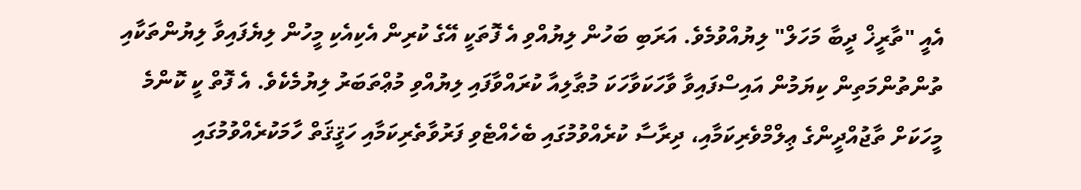އެއީ "ތާރީޚް ދީބާ މަހަލް" ލިޔުއްވުމެވެ. އަރަބި ބަހުން ލިޔުއްވި އެ ފޮތަކީ އޭގެ ކުރިން އެކިއެކި މީހުން ލިޔެފައިވާ ލިޔުންތަކާއި ތުންތުންމަތިން ކިޔަމުން އައިސްފައިވާ ވާހަކަވާހަކަ މުޠާލިއާ ކުރައްވާފައި ލިޔުއްވި މުޢްތަބަރު ލިޔުމެކެވެ. އެ ފޮތް ކީ ކޮންމެ މީހަކަށް ތާޖުއްދީންގެ ޢިލްމްވެރިކަމާއި، ދިރާސާ ކުރެއްވުމުގައި ބެހެއްޓެވި ފަރުވާތެރިކަމާއި ހަޤީޤަތް ހާމަކުރެއްވުމުގައި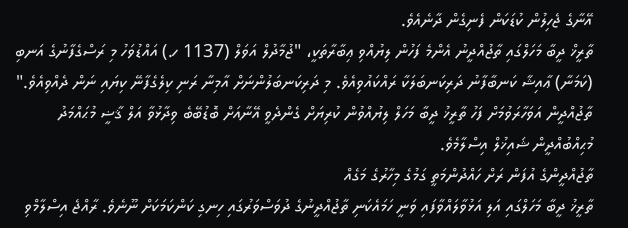އޭނާގެ ޖެހިލުން ކުޑަކަން ފެނިގެން ދާނެއެވެ.
ތާރީޚް ދީބާ މަހަލްގައި ތާޖުއްދީނު އެންމެ ފަހުން ލިޔުއްވި ޢިބާރާތަކީ، "ޖުމާދުލް އަވަލް (1137 ހ.) އައްޑުވަހު މި ރަސްގެފާނުގެ އަނބި (ކަމަނާ) ޢާއިޝާ ކަނބާފާނު ދަރިކަނބަލަކާ ރައްކައުވިއެވެ. މި ދަރިކަނބަލުންނަށް އާމިނާ ރަނި ކިލެގެފާނޭ ކިޔައި ނަން ދެއްވިއެވެ." ތާޖުއްދީން އަވަހާރަވުމަށް ފަހު ތާރީޚު ދީބާ މަހަލް ލިޔުއްވުން ކުރިޔަށް ގެންދެވީ އޭނާއަށް ބޮޑުބޭބެ ވިދާޅުވާ އަލް ޤާޟީ މުޙައްމަދު މުޙިއްބުއްދީން ޝައިޚުލް އިސްލާމެވެ.
ތާޖުއްދީންގެ އުފަން ރަށް ހައްދުންމަތީ ގަމުގެ މިހާރުގެ މަގެއް
ތާރީޚު ދީބާ މަހަލްގައި އަލި އަޅުވާލައްވާފައި ވަނީ ހަމައެކަނި ތާޖުއްދީނުގެ ދުވަސްވަރުގައި ހިނގި ކަންކަމަކަށް ނޫނެވެ. ރާއްޖެ އިސްލާމްވި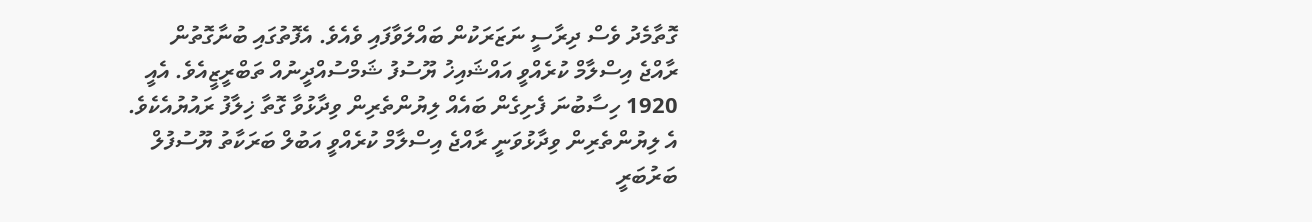ގޮތާމެދު ވެސް ދިރާސީ ނަޒަރަކުން ބައްލަވާފައި ވެއެވެ. އެފޮތުގައި ބުނާގޮތުން ރާއްޖެ އިސްލާމް ކުރެއްވީ އައްޝައިޚު ޔޫސުފު ޝަމްސުއްދީނުއް ތަބްރީޒީއެވެ. އެއީ 1920 ހިސާބުނަ ފެށިގެން ބައެއް ލިޔުންތެރިން ވިދާޅުވާ ގޮތާ ޚިލާފު ރައުޔުއެކެވެ. އެ ލިޔުންތެރިން ވިދާޅުވަނީ ރާއްޖެ އިސްލާމް ކުރެއްވީ އަބުލް ބަރަކާތު ޔޫސުފުލް ބަރުބަރީ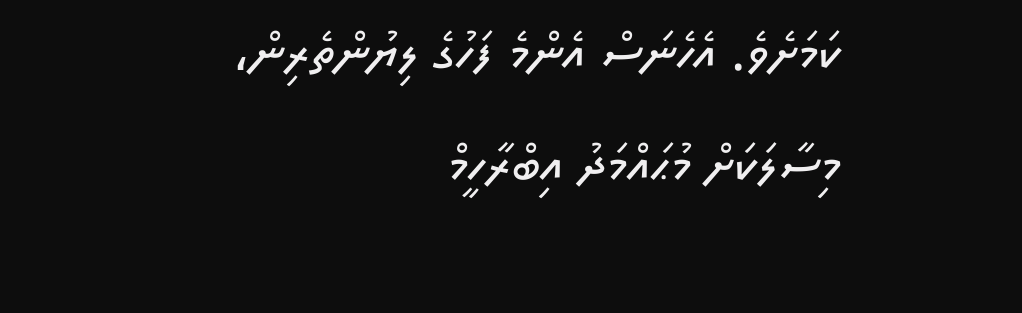ކަމަށެވެ. އެހެނަސް އެންމެ ފަހުގެ ލިޔުންތެރިން، މިސާލަކަށް މުޙައްމަދު އިބްރާހީމް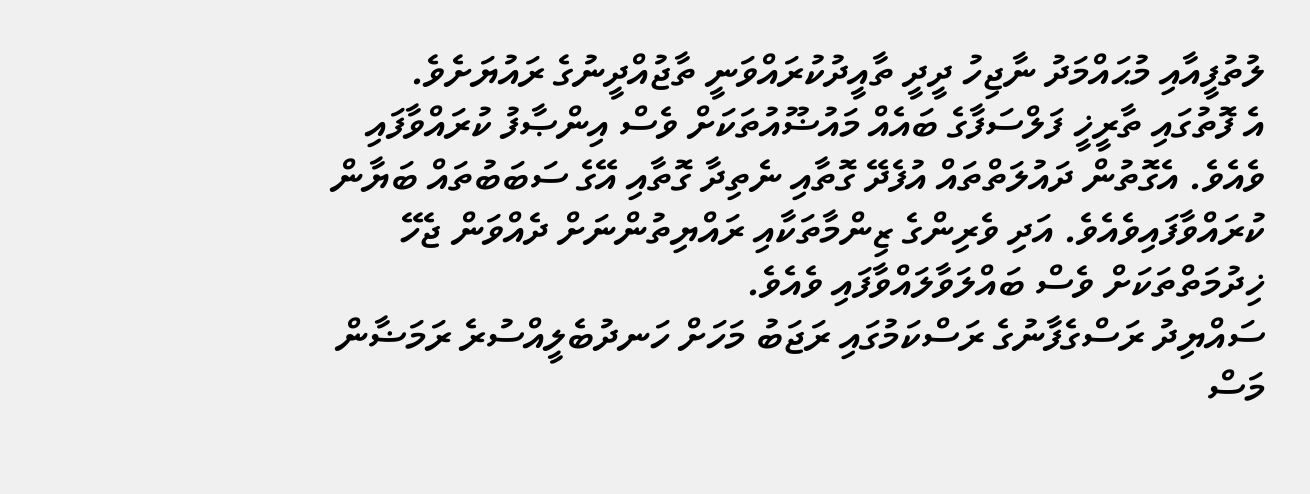ލުތުފީއާއި މުޙައްމަދު ނާޖިހު ދީދީ ތާއީދުކުރައްވަނީ ތާޖުއްދީނުގެ ރައުޔަށެވެ.
އެ ފޮތުގައި ތާރީޚީ ފަލްސަފާގެ ބައެއް މައުޟޫއުތަކަށް ވެސް އިންޞާފު ކުރައްވާފައި ވެއެވެ. އެގޮތުން ދައުލަތްތައް އުފެދޭ ގޮތާއި ނެތިދާ ގޮތާއި އޭގެ ސަބަބުތައް ބަޔާން ކުރައްވާފައިވެއެވެ. އަދި ވެރިންގެ ޒިންމާތަކާއި ރައްޔިތުންނަށް ދެއްވަން ޖެހޭ ޚިދުމަތްތަކަށް ވެސް ބައްލަވާލައްވާފައި ވެއެވެ.
ސައްޔިދު ރަސްގެފާނުގެ ރަސްކަމުގައި ރަޖަބު މަހަށް ހަނދުބެލީއްސުރެ ރަމަޟާން މަސް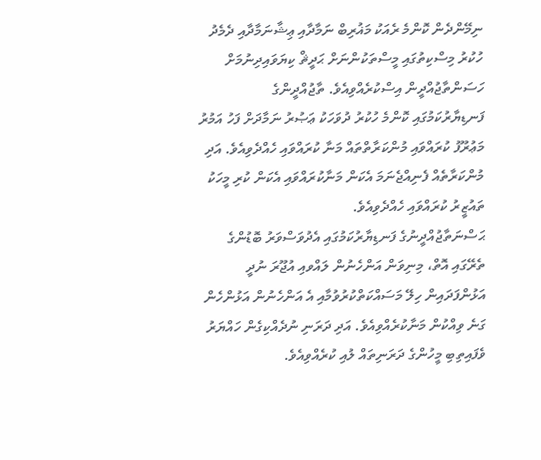ނިމޭންދެން ކޮންމެ ރެއަކު މަޣުރިބް ނަމާދާއި ޢިޝާނަމާދާއި ދެމެދު ހުކުރު މިސްކިތުގައި މީސްތަކުންނަށް ޙަދީޘް ކިޔަވައިދިނުމަށް ހަސަންތާޖުއްދީން އިސްކުރެއްވިއެވެ. ތާޖުއްދީންގެ ފަނޑިޔާރުކަމުގައި ކޮންމެ ހުކުރު ދުވަހަކު ޢަޞުރު ނަމާދަށް ފަހު އަމުރު މަޢުރޫފު ކުރައްވައި މުންކަރާތްތައް މަނާ ކުރައްވައި ހެއްދެވިއެވެ. އަދި މުންކަރާތެއް ފެނިއްޖެނަމަ އެކަން މަނާކުރައްވައި އެކަން ކުރި މީހަކު ތައުޒީރު ކުރައްވައި ހެއްދެވިއެވެ.
ޙަސްނަތާޖުއްދީނުގެ ފަނޑިޔާރުކަމުގައި އެދުވަސްވަރު ބޮޑުންގެ ތެރޭގައި އޮތް، މިނިވަން އަންހެނުން ލައްވއި އުޖޫރަ ނުދީ އަޅުންފަދައިން ހިލޭ މަސައްކަތްކުރުވުމާއި އެ އަންހެނުން އަޅުންހެން ގަނެ ވިއްކުން މަނާކުރެއްވިއެވެ. އަދި ދަރަނި ނުދެއްކިގެން ހައްޔަރު ވެފައިތިބި މީހުންގެ ދަރަނިތައް ލުއި ކުރެއްވިއެވެ.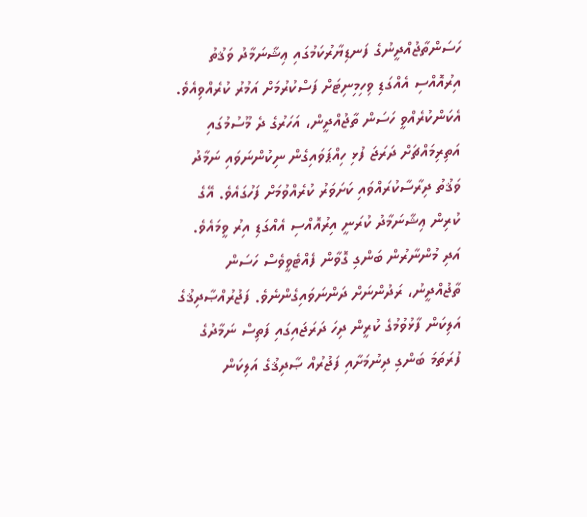ހަސަންތާޖުއްދީނުގެ ފަނޑިޔާރުކަމުގައި ޢިޝާނަމާދު ވަޤުތު އިރުއޮއްސި އެއްގަޑި ވިހިމިނިޓަށް ފަސްކުރުމަށް އަމުރު ކުރެއްވިއެވެ. އެކަންކުރެއްވީ ހަސަން ތާޖުއްދީން، އަހަރުގެ ދެ މޫސުމުގައި އަތިރިމައްޗަށް ދަރަޖަ ފުޅި ހިއްޕަވައިގެން ނިކުންނަވައި ނަމާދު ވަޤުތު ދިރާސާކުރައްވައި ކަށަވަރު ކުރެއްވުމަށް ފަހުގައެވެ. އޭގެ ކުރިން ޢިޝާނަމާދު ކުރަނީ އިރުއޮއްސި އެއްގަޑި އިރު ވީމައެވެ. އަދި މުންނާރުން ބަންގި ގޮވާން ފެއްޓެވީވެސް ހަސަން ތާޖުއްދީނު، ރަދުންނަށް ދަންނަވައިގެންނެވެ. ފަޖުރުއްޞާދިޤުގެ އަލިކަން ފާޅުވުމުގެ ކުރީން ދިހަ ދަރަޖައިގައި ފަތިސް ނަމާދުގެ ފުރަތަމަ ބަންގި ދިނުމަށާއި ފަޖުރުއް ޞާދިޤުގެ އަލިކަން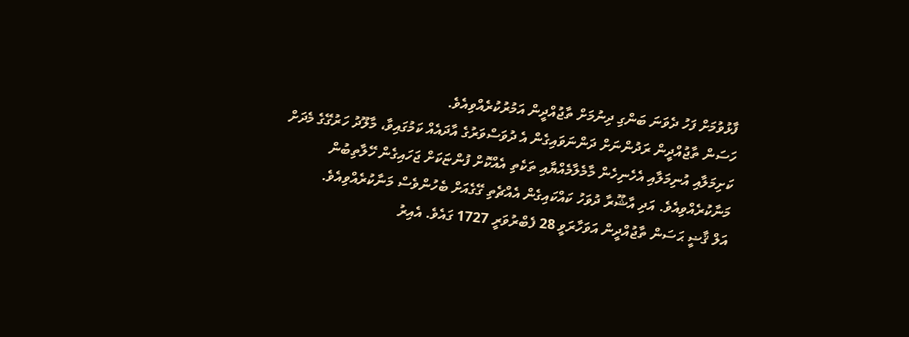ފާޅުވުމަށް ފަހު ދެވަނަ ބަންގި ދިނުމަށް ތާޖުއްދީން އަމުރުކުރެއްވިއެވެ.
ހަސަން ތާޖުއްދީން ރަދުންނަށް ދަންނަވައިގެން އެ ދުވަސްވަރުގެ އާދައެއް ކަމުގައިވާ، މާލޫދު ހަރުގޭގެ މެދަށް ކަށިމަލާއި އުނިމަލާއި އެހެނިހެން މާމެލާމެއްޔާއި ތަކެތި އެއްކޮށް ފުންޏަކަށް ޖަހައިގެން ހޭލާތިބުން މަނާކުރެއްވިއެވެ. އަދި އާޝޫރާ ދުވަހު ކައްކައިގެން އެއްޗެތި ގޭގެއަށް ބެހުންވެސް މަނާކުރެއްވިއެވެ.
އަލް ޤާޟީ ޙަސަން ތާޖުއްދީން އަވަހާރަވީ 28 ފެބްރުވަރީ 1727 ގައެވެ. އެއިރު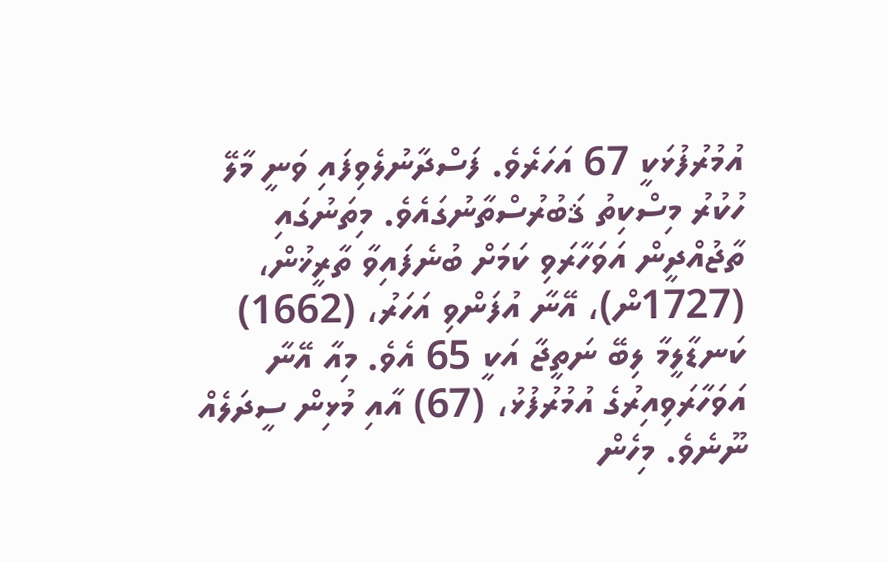އުމުރުފުޅަކީ 67 އަހަރެވެ. ފަސްދާނުލެވިފައި ވަނީ މާލޭ ހުކުރު މިސްކިތު ޤަބުރުސްތާނުގައެވެ. މިތަނުގައި ތާޖުއްދީން އަވަހާރަވި ކަމަށް ބުނެފައިވާ ތާރީޚުން، (1727ން)، އޭނާ އުފަންވި އަހަރު، (1662) ކަނޑާލީމާ ލިބޭ ނަތީޖާ އަކީ 65 އެވެ. މިއާ އޭނާ އަވަހާރަވިއިރުގެ އުމުރުފުޅު، (67) އާއި މުޅިން ސީދަލެއް ނޫނެވެ. މިހެން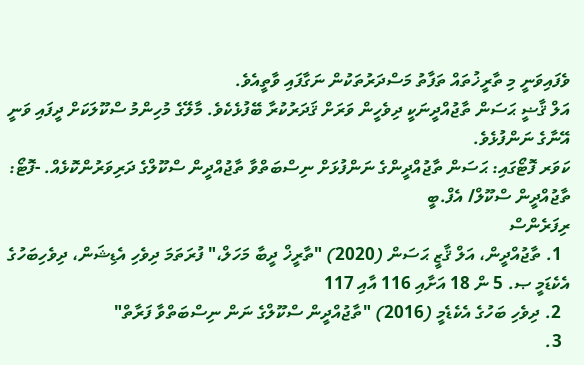ވެފައިވަނީ މި ތާރީޚުތައް ތަފާތު މަސްދަރުތަކުން ނަގާފައި ވާތީއެވެ.
އަލް ޤާޟީ ޙަސަން ތާޖުއްދީނަކީ ދިވެހީން ވަރަށް ޤަދަރުކުރާ ބޭފުޅެކެވެ. މާލޭގެ މުހިންމު ސްކޫލަކަށް ދީފައި ވަނީ އޭނާގެ ނަންފުޅެވެ.
ކަވަރ ފޮޓޯގައި: ޙަސަން ތާޖުއްދީންގެ ނަންފުޅަށް ނިސްބަތްވާ ތާޖުއްދީން ސްކޫލްގެ ދަރިވަރުންކޮޅެއް. -ފޮޓޯ: ތާޖުއްދީން ސްކޫލް/ އެފް.ބީ
ރިފަރެންސް
  1. ތާޖުއްދީން، އަލް ޤާޒީ ޙަސަން (2020) "ތާރީޚް ދީބާ މަހަލް،" ފުރަތަމަ ދިވެހި އެޑިޝަން، ދިވެހިބަހުގެ އެކެޑަމީ ޞ. 5 ން 18 އަށާއި 116 އާއި 117
  2. ދިވެހި ބަހުގެ އެކެޑެމީ (2016) "ތާޖުއްދީން ސްކޫލްގެ ނަން ނިސްބަތްވާ ފަރާތް"
  3.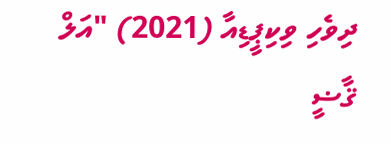ދިވެހި ވިކިޕީޑިއާ (2021) "އަލް ޤާޟީ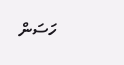ހަސަން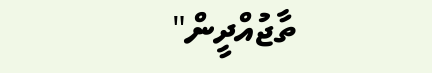ތާޖުއްދީން"